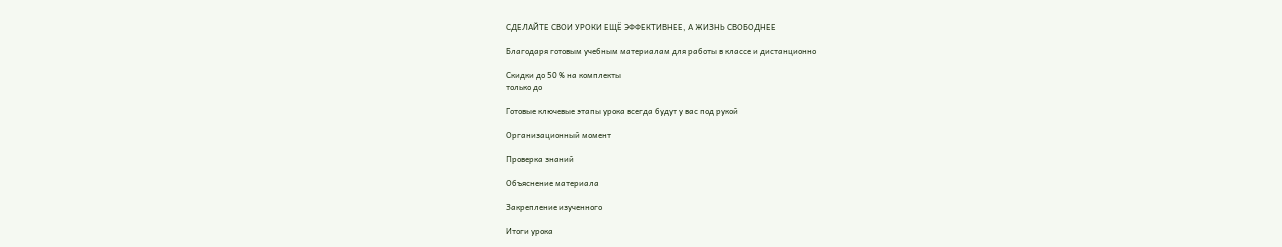СДЕЛАЙТЕ СВОИ УРОКИ ЕЩЁ ЭФФЕКТИВНЕЕ, А ЖИЗНЬ СВОБОДНЕЕ

Благодаря готовым учебным материалам для работы в классе и дистанционно

Скидки до 50 % на комплекты
только до

Готовые ключевые этапы урока всегда будут у вас под рукой

Организационный момент

Проверка знаний

Объяснение материала

Закрепление изученного

Итоги урока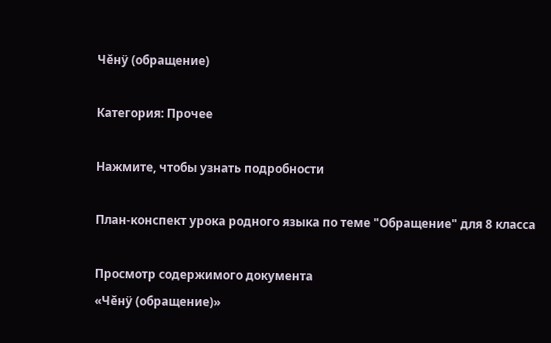Чĕнÿ (обращение)

Категория: Прочее

Нажмите, чтобы узнать подробности

План-конспект урока родного языка по теме "Обращение" для 8 класса

Просмотр содержимого документа
«Чĕнÿ (обращение)»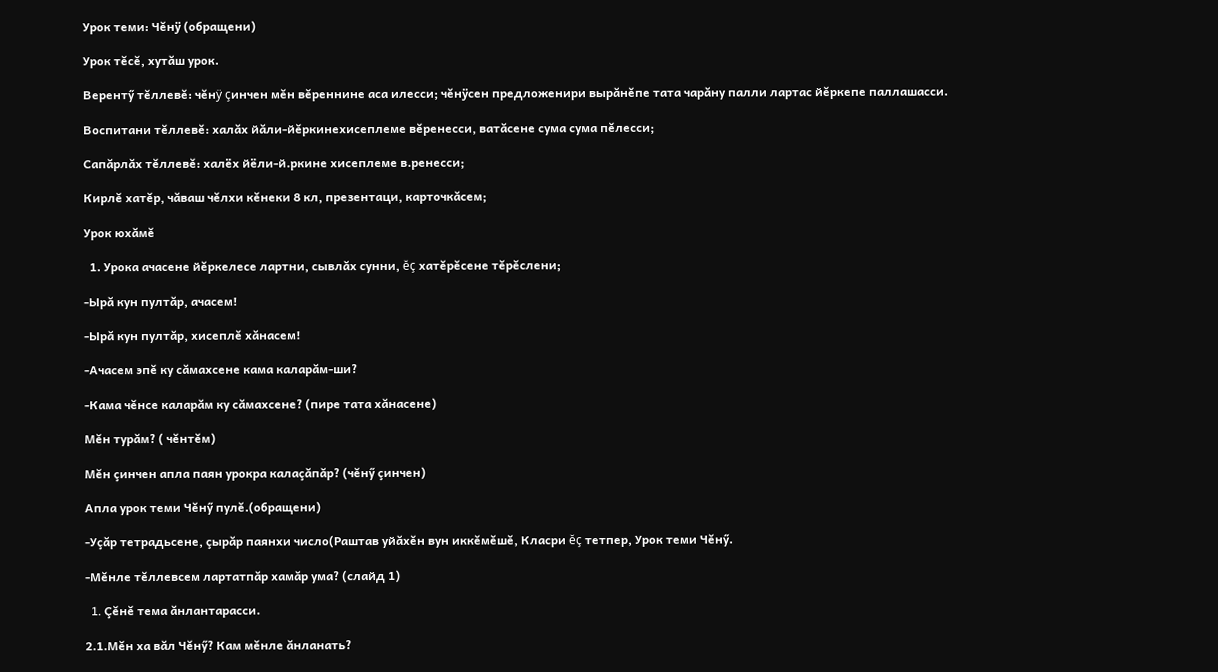Урок теми: Чĕнÿ (обращени)

Урок тĕсĕ, хутăш урок.

Верентӳ тĕллевĕ: чĕнÿ çинчен мĕн вĕреннине аса илесси; чĕнÿсен предложенири вырăнĕпе тата чарăну палли лартас йĕркепе паллашасси.

Воспитани тĕллевĕ: халăх йăли-йĕркинехисеплеме вĕренесси, ватăсене сума сума пĕлесси;

Сапăрлăх тĕллевĕ: халёх йёли-й.ркине хисеплеме в.ренесси;

Кирлĕ хатĕр, чăваш чĕлхи кĕнеки 8 кл, презентаци, карточкăсем;

Урок юхăмĕ

  1. Урока ачасене йĕркелесе лартни, сывлăх сунни, ĕç хатĕрĕсене тĕрĕслени;

-Ырă кун пултăр, ачасем!

-Ырă кун пултăр, хисеплĕ хăнасем!

-Ачасем эпĕ ку сăмахсене кама каларăм-ши?

-Кама чĕнсе каларăм ку сăмахсене? (пире тата хăнасене)

Мĕн турăм? ( чĕнтĕм)

Мĕн çинчен апла паян урокра калаçăпăр? (чĕнӳ çинчен)

Апла урок теми Чĕнӳ пулĕ.(обращени)

-Уçăр тетрадьсене, çырăр паянхи число(Раштав уйăхĕн вун иккĕмĕшĕ, Класри ĕç тетпер, Урок теми Чĕнӳ.

-Мĕнле тĕллевсем лартатпăр хамăр ума? (слайд 1)

  1. Çĕнĕ тема ăнлантарасси.

2.1.Мĕн ха вăл Чĕнӳ? Кам мĕнле ăнланать?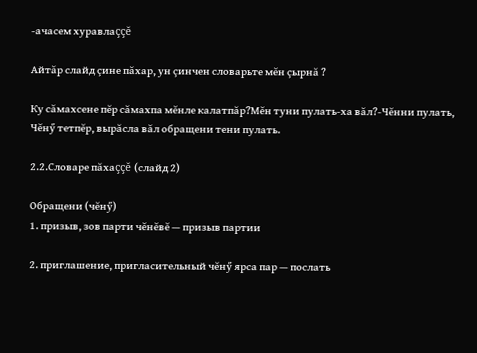-ачасем хуравлаççĕ

Айтăр слайд çине пăхар, ун çинчен словарьте мĕн çырнă ?

Ку сăмахсене пĕр сăмахпа мĕнле калатпăр?Мĕн туни пулать-ха вăл?-Чĕнни пулать, Чĕнӳ тетпĕр, вырăсла вăл обращени тени пулать.

2.2.Словаре пăхаççĕ (слайд 2)

Обращени (чĕнӳ)
1. призыв, зов парти чĕнĕвĕ — призыв партии

2. приглашение, пригласительный чĕнӳ ярса пар — послать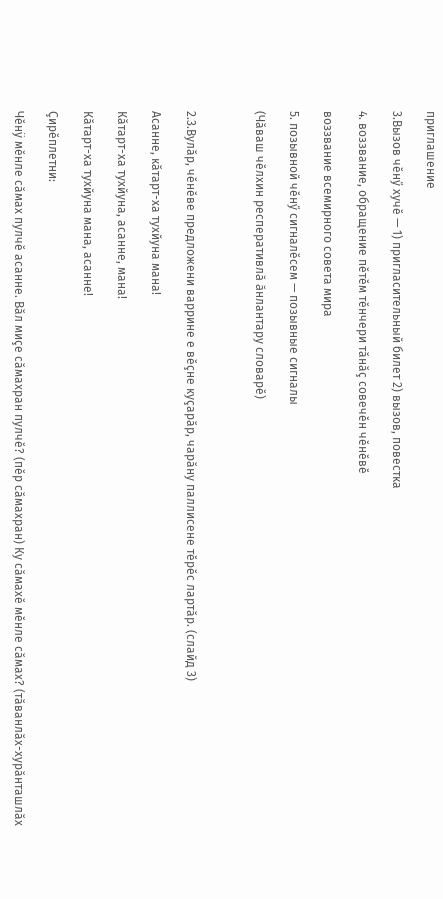приглашение

3.Вызов чĕнӳ хучĕ — 1) пригласительный билет 2) вызов, повестка

4. воззвание, обращение пĕтĕм тĕнчери тăнăç совечĕн чĕнĕвĕ

воззвание всемирного совета мира

5. позывной чĕнӳ сигналĕсем — позывные сигналы

(Чăваш чĕлхин респеративлă ăнлантару словарĕ)



2.3.Вулăр, чĕнĕве предложени варрине е вĕçне куçарăр, чарăну паллисене тĕрĕс лартăр. (слайд 3)

Асанне, кăтарт-ха тухйуна мана!

Кăтарт-ха тухйуна, асанне, мана!

Кăтарт-ха тухйуна мана, асанне!

Çирĕплетни:

Чĕнÿ мĕнле сăмах пулчĕ асанне. Вăл миçе сăмахран пулчĕ? (пĕр сăмахран) Ку сăмахĕ мĕнле сăмах? (тăванлăх-хурăнташлăх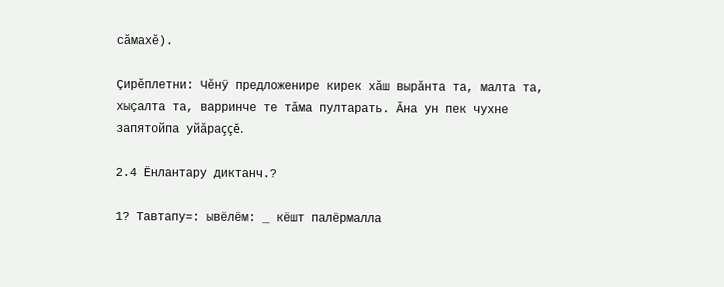сăмахĕ).

Çирĕплетни: Чĕнÿ предложенире кирек хăш вырăнта та, малта та, хыçалта та, варринче те тăма пултарать. Ăна ун пек чухне запятойпа уйăраççĕ.

2.4 Ёнлантару диктанч.?

1? Тавтапу=: ывёлём: _ кёшт палёрмалла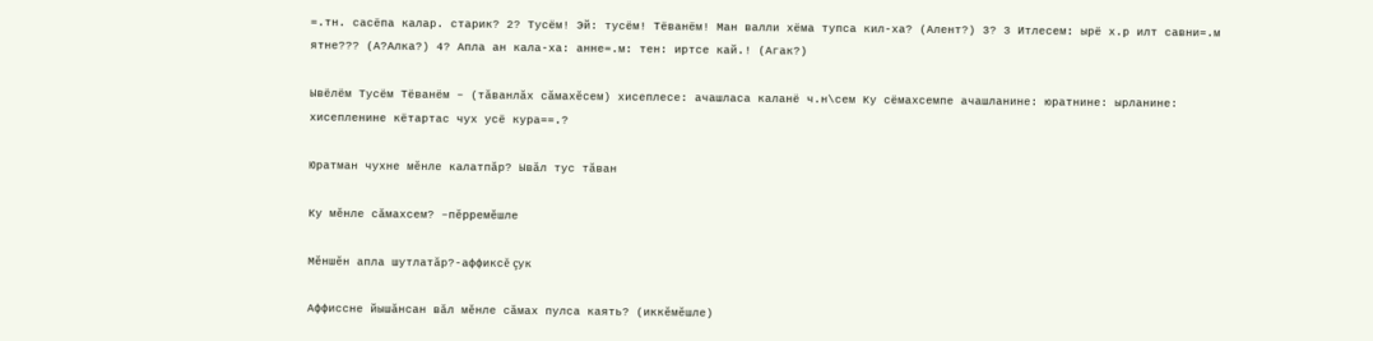=.тн. сасёпа калар. старик? 2? Тусём! Эй: тусём! Тёванём! Ман валли хёма тупса кил-ха? (Алент?) 3? 3 Итлесем: ырё х.р илт савни=.м ятне??? (А?Алка?) 4? Апла ан кала-ха: анне=.м: тен: иртсе кай.! (Агак?)

Ывёлём Тусём Тёванём – (тăванлăх сăмахĕсем) хисеплесе: ачашласа каланё ч.н\сем Ку сёмахсемпе ачашланине: юратнине: ырланине: хисепленине кётартас чух усё кура==.?

Юратман чухне мĕнле калатпăр? Ывăл тус тăван

Ку мĕнле сăмахсем? –пĕрремĕшле

Мĕншĕн апла шутлатăр?-аффиксĕ çук

Аффиссне йышăнсан вăл мĕнле сăмах пулса каять? (иккĕмĕшле)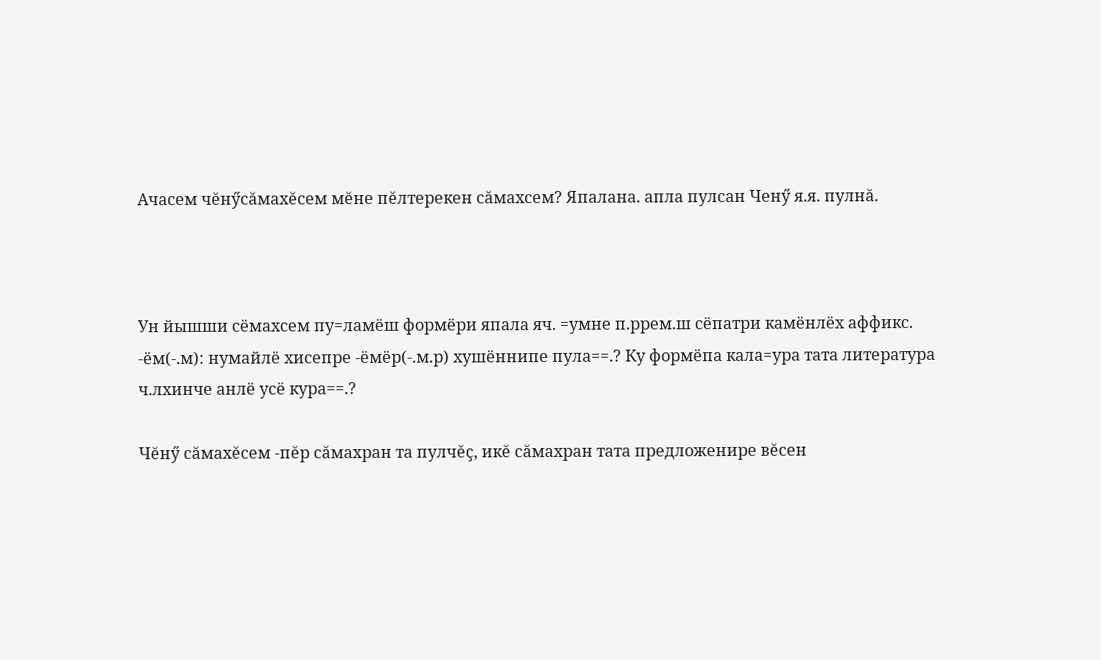Ачасем чĕнӳсăмахĕсем мĕне пĕлтерекен сăмахсем? Япалана. апла пулсан Ченӳ я.я. пулнă.



Ун йышши сёмахсем пу=ламёш формёри япала яч. =умне п.ррем.ш сёпатри камёнлёх аффикс. -ём(-.м): нумайлё хисепре -ёмёр(-.м.р) хушённипе пула==.? Ку формёпа кала=ура тата литература ч.лхинче анлё усё кура==.?

Чĕнӳ сăмахĕсем -пĕр сăмахран та пулчĕç, икĕ сăмахран тата предложенире вĕсен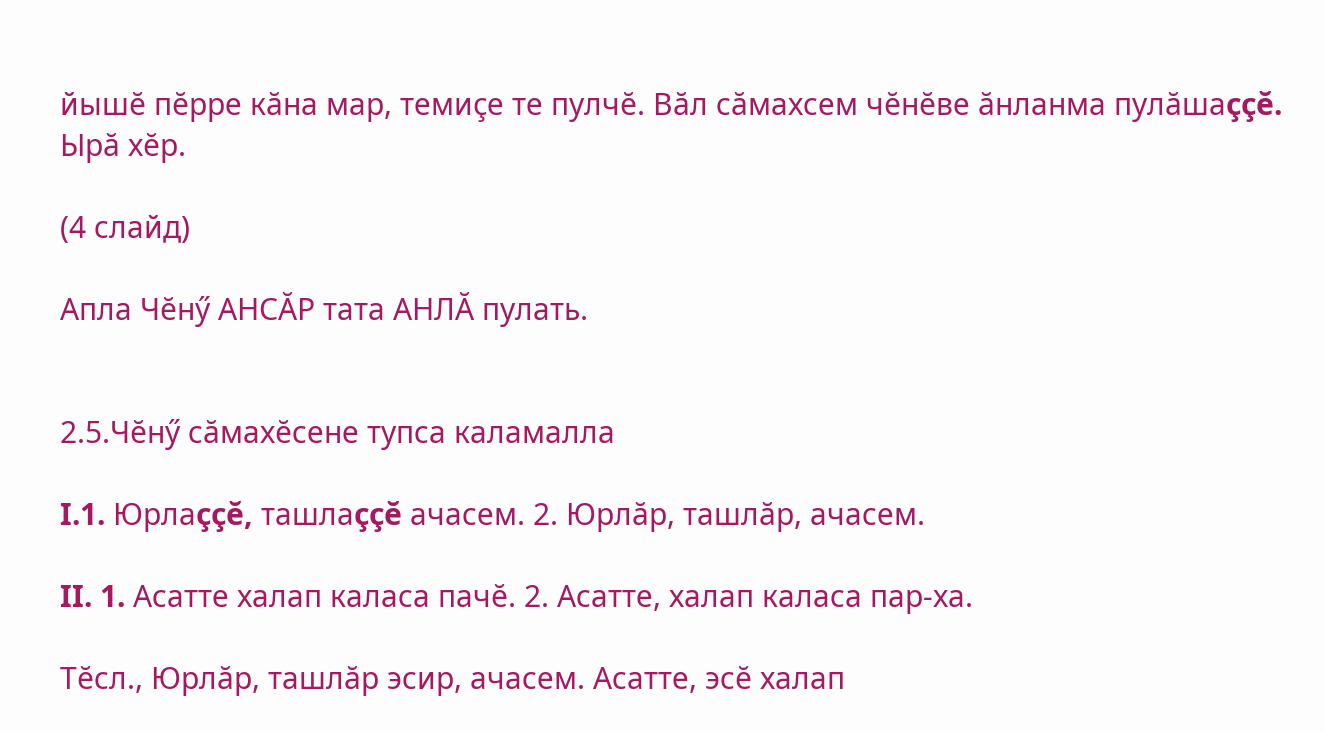йышĕ пĕрре кăна мар, темиçе те пулчĕ. Вăл сăмахсем чĕнĕве ăнланма пулăшаççĕ. Ырă хĕр.

(4 слайд)

Апла Чĕнӳ АНСĂР тата АНЛĂ пулать.


2.5.Чĕнӳ сăмахĕсене тупса каламалла

I.1. Юрлаççĕ, ташлаççĕ ачасем. 2. Юрлăр, ташлăр, ачасем.

II. 1. Асатте халап каласа пачĕ. 2. Асатте, халап каласа пар-ха.

Тĕсл., Юрлăр, ташлăр эсир, ачасем. Асатте, эсĕ халап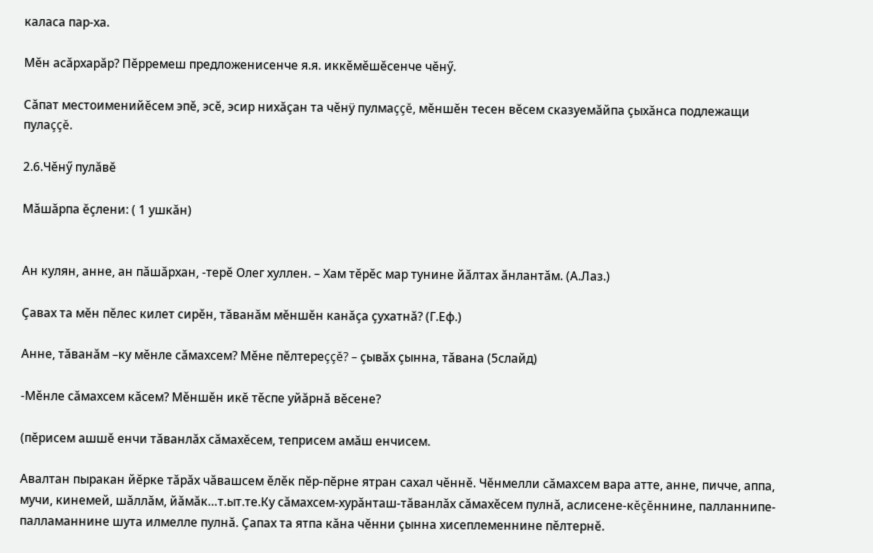каласа пар-ха.

Мĕн асăрхарăр? Пĕрремеш предложенисенче я.я. иккĕмĕшĕсенче чĕнӳ.

Сăпат местоименийĕсем эпĕ, эсĕ, эсир нихăçан та чĕнÿ пулмаççĕ, мĕншĕн тесен вĕсем сказуемăйпа çыхăнса подлежащи пулаççĕ.

2.6.Чĕнӳ пулăвĕ

Мăшăрпа ĕçлени: ( 1 ушкăн)


Ан кулян, анне, ан пăшăрхан, -терĕ Олег хуллен. – Хам тĕрĕс мар тунине йăлтах ăнлантăм. (А.Лаз.)

Çавах та мĕн пĕлес килет сирĕн, тăванăм мĕншĕн канăçа çухатнă? (Г.Еф.)

Анне, тăванăм –ку мĕнле сăмахсем? Мĕне пĕлтереççĕ? – çывăх çынна, тăвана (5слайд)

-Мĕнле сăмахсем кăсем? Мĕншĕн икĕ тĕспе уйăрнă вĕсене?

(пĕрисем ашшĕ енчи тăванлăх сăмахĕсем, теприсем амăш енчисем.

Авалтан пыракан йĕрке тăрăх чăвашсем ĕлĕк пĕр-пĕрне ятран сахал чĕннĕ. Чĕнмелли сăмахсем вара атте, анне, пичче, аппа, мучи, кинемей, шăллăм, йăмăк…т.ыт.те.Ку сăмахсем-хурăнташ-тăванлăх сăмахĕсем пулнă, аслисене-кĕçĕннине, палланнипе-палламаннине шута илмелле пулнă. Çапах та ятпа кăна чĕнни çынна хисеплеменнине пĕлтернĕ.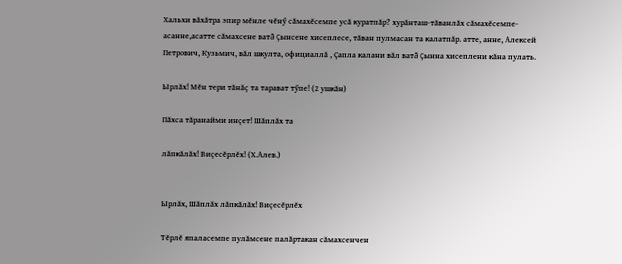Хальхи вăхăтра эпир мĕнле чĕнӳ сăмахĕсемпе усă куратпăр? хурăнташ-тăванлăх сăмахĕсемпе-асанне,асатте сăмахсене ватă çынсене хисеплесе, тăван пулмасан та калатпăр. атте, анне, Алексей Петрович, Кузьмич, вăл шкулта, официаллă , Çапла калани вăл ватă çынна хисеплени кăна пулать.

Ырлăх! Мĕн тери тăнăç та тарават тӳпе! (2 ушкăн)

Пăхса тăранайми инçет! Шăплăх та

лăпкăлăх! Виçесĕрлĕх! (Х.Алев.)


Ырлăх, Шăплăх лăпкăлăх! Виçесĕрлĕх

Тĕрлĕ япаласемпе пулăмсене палăртакан сăмахсенчен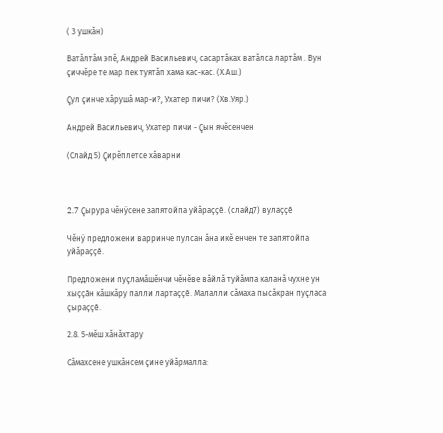( 3 ушкăн)

Ватăлтăм эпĕ, Андрей Васильевич, сасартăках ватăлса лартăм . Вун çиччĕре те мар пек туятăп хама кас-кас. (Х.Аш.)

Çул çинче хăрушă мар-и?, Ухатер пичи? (Хв.Уяр.)

Андрей Васильевич, Ухатер пичи - Çын ячĕсенчен

(Слайд 5) Çирĕплетсе хăварни



2.7 Çырура чĕнÿсене запятойпа уйăраççĕ. (слайд7) вулаççĕ

Чĕнÿ предложени варринче пулсан ăна икĕ енчен те запятойпа уйăраççĕ.

Предложени пуçламăшĕнчи чĕнĕве вăйлă туйăмпа каланă чухне ун хыççăн кăшкăру палли лартаççĕ. Малалли сăмаха пысăкран пуçласа çыраççĕ.

2.8. 5-мĕш хăнăхтару

Сăмахсене ушкăнсем çине уйăрмалла: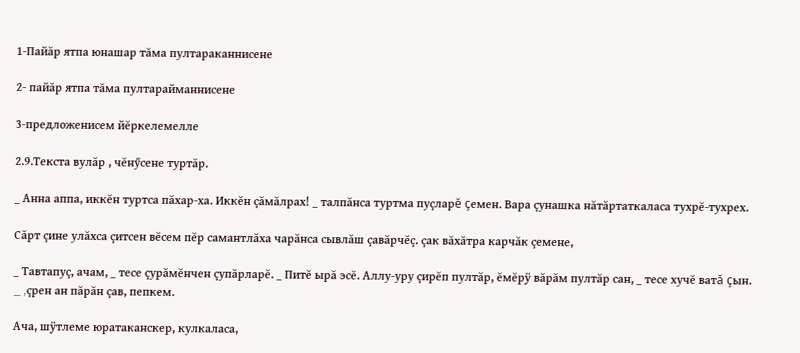1-Пайăр ятпа юнашар тăма пултараканнисене

2- пайăр ятпа тăма пултарайманнисене

3-предложенисем йĕркелемелле

2.9.Текста вулăр , чĕнӳсене туртăр.

_ Анна аппа, иккĕн туртса пăхар-ха. Иккĕн çăмăлрах! _ талпăнса туртма пуçларĕ çемен. Вара çунашка нăтăртаткаласа тухрĕ-тухрех.

Сăрт çине улăхса çитсен вĕсем пĕр самантлăха чарăнса сывлăш çавăрчĕç. çак вăхăтра карчăк çемене,

_ Тавтапуç, ачам, _ тесе çурăмĕнчен çупăрларĕ. _ Питĕ ырă эсĕ. Аллу-уру çирĕп пултăр, ĕмĕрÿ вăрăм пултăр сан, _ тесе хучĕ ватă çын. _ ,çрен ан пăрăн çав, пепкем.

Ача, шÿтлеме юратаканскер, кулкаласа,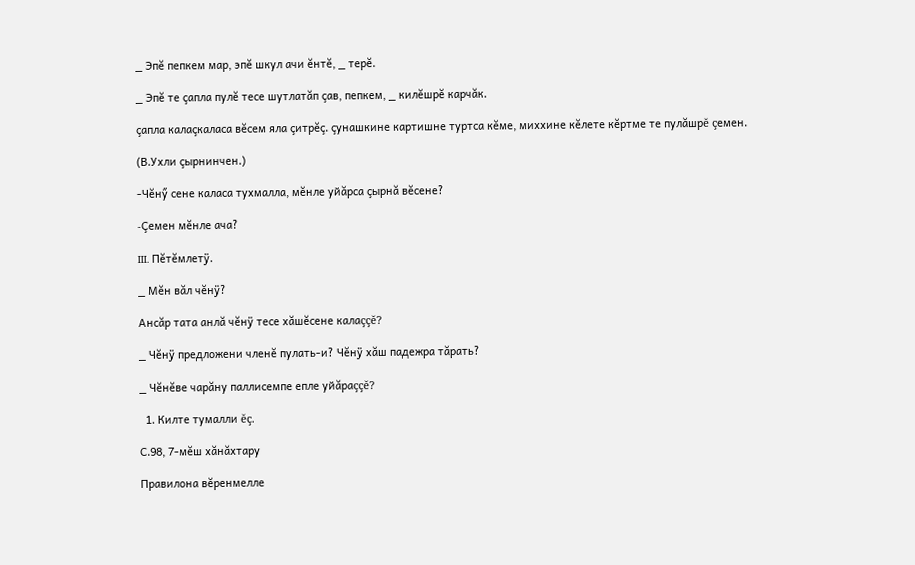_ Эпĕ пепкем мар, эпĕ шкул ачи ĕнтĕ, _ терĕ.

_ Эпĕ те çапла пулĕ тесе шутлатăп çав, пепкем, _ килĕшрĕ карчăк.

çапла калаçкаласа вĕсем яла çитрĕç. çунашкине картишне туртса кĕме, миххине кĕлете кĕртме те пулăшрĕ çемен.

(В.Ухли çырнинчен.)

-Чĕнӳ сене каласа тухмалла, мĕнле уйăрса çырнă вĕсене?

-Çемен мĕнле ача?

III. Пĕтĕмлетÿ.

_ Мĕн вăл чĕнÿ?

Ансăр тата анлă чĕнÿ тесе хăшĕсене калаççĕ?

_ Чĕнÿ предложени членĕ пулать-и? Чĕнÿ хăш падежра тăрать?

_ Чĕнĕве чарăну паллисемпе епле уйăраççĕ?

  1. Килте тумалли ĕç.

С.98, 7-мĕш хăнăхтару

Правилона вĕренмелле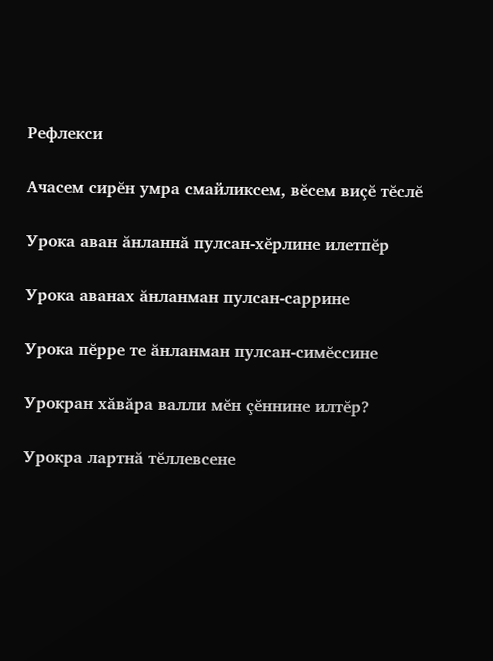Рефлекси

Ачасем сирĕн умра смайликсем, вĕсем виçĕ тĕслĕ

Урока аван ăнланнă пулсан-хĕрлине илетпĕр

Урока аванах ăнланман пулсан-саррине

Урока пĕрре те ăнланман пулсан-симĕссине

Урокран хăвăра валли мĕн çĕннине илтĕр?

Урокра лартнă тĕллевсене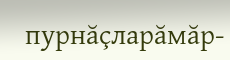пурнăçларăмăр-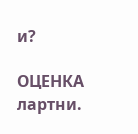и?

ОЦЕНКА лартни.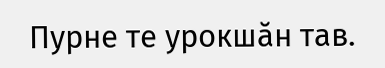Пурне те урокшăн тав.